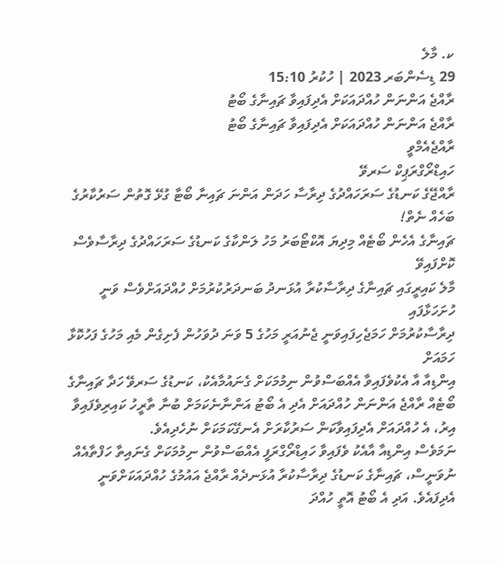ކ. މާލެ
29 ޑިސެންބަރ 2023 | ހުކުރު 15:10
ރާއްޖެ އަންނަން ހުއްދައަކަށް އެދިފައިވާ ޗައިނާގެ ބޯޓު
ރާއްޖެ އަންނަން ހުއްދައަކަށް އެދިފައިވާ ޗައިނާގެ ބޯޓު
ރާއްޖެއެމްވީ
ހައިޑްރޯގްރަޕިކް ސަރވޭ
ރާއްޖޭގެ ކަނޑުގެ ސަރަހައްދުގެ ދިރާސާ ހަދަން އަންނަ ޗައިނާ ބޯޓާ ގުޅޭ ގޮތުން ސަރުކާރުގެ ބަހެއް ނެތް!
ޗައިނާގެ އެހެން ބޯޓެއް މިދިޔަ އޮކްޓޯބަރު މަހު ލަންކާގެ ކަނޑުގެ ސަރަހައްދުގެ ދިރާސާވެސް ކޮށްފައިވޭ
މާލެ ކައިރީގައި ޗައިނާގެ ދިރާސާކުރާ އުޅަނދު ބަނދަރުކުރުމަށް ހުއްދައަށްވެސް ވަނީ ހުށަހަޅާފައި
ދިރާސާކުރުމަށް ހަމަޖެހިފައިވަނީ ޖެނުއަރީ މަހުގެ 5 ވަނަ ދުވަހުން ފެށިގެން މެއި މަހުގެ ފަހުކޮޅާ ހަމައަށް
އިންޑިއާ އާ އެކުވެފައިވާ އެއްބަސްވުން ނިމުމަކަށް ގެނައުމާއެކު، ކަނޑުގެ ސަރވޭ ހަދާ ޗައިނާގެ ބޯޓެއް ރާއްޖެ އަންނަން ހުއްދައަށް އެދި އެ ބޯޓު އަންނާނެކަމަށް ބުނާ ތާރީހު ކައިރިވެފައިވާ އިރު، އެ ހުއްދައަށް އެދިފައިވާކަން ސަރުކާރަށް އެނގޭކަމަކަށް ނުހެދިއެވެ.
ނަމަވެސް އިންޑިއާ އާއެކު ވެފައިވާ ހައިޑްރޯގްރަފީ އެއްބަސްވުން ނިމުމަކަށް ގެނައިތާ ހަފްތާއެއް ނުވަނީސް، ޗައިނާގެ ކަނޑުގެ ދިރާސާކުރާ އުޅަނދެއް ރާއްޖެ އައުމުގެ ހުއްދައަކަށްވަނީ އެދިފައެވެ. އަދި އެ ބޯޓު އޮތީ ހުއްދަ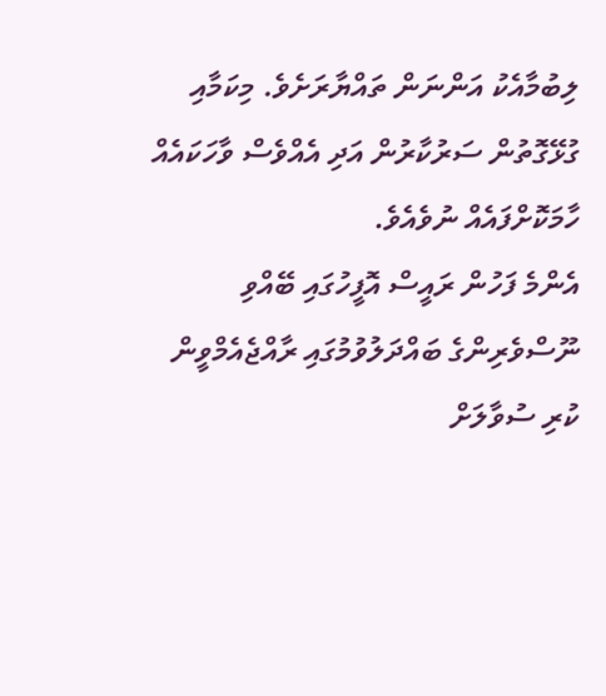ލިބުމާއެކު އަންނަން ތައްޔާރަށެވެ. މިކަމާއި ގުޅޭގޮތުން ސަރުކާރުން އަދި އެއްވެސް ވާހަކައެއް ހާމަކޮށްފައެއް ނުވެއެވެ.
އެންމެ ފަހުން ރައީސް އޮފީހުގައި ބޭއްވި ނޫސްވެރިންގެ ބައްދަލުވުމުގައި ރާއްޖެއެމްވީން ކުރި ސުވާލަށް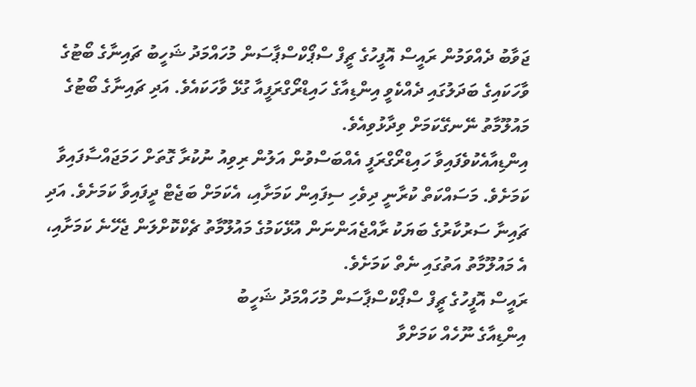ޖަވާބު ދެއްވަމުން ރައީސް އޮފީހުގެ ޗީފް ސްޕޯކްސްޕާސަން މުހައްމަދު ޝަހީބު ޗައިނާގެ ބޯޓުގެ ވާހަކައިގެ ބަދަލުގައި ދެއްކެވީ އިންޑިއާގެ ހައިޑްރޯގްރަފީއާ ގުޅޭ ވާހަކައެވެ. އަދި ޗައިނާގެ ބޯޓުގެ މައުލޫމާތު ނޭނގޭކަމަށް ވިދާޅުވިއެވެ.
އިންޑިއާއެކުވެފައިވާ ހައިޑްރޯގްރަފީ އެއްބަސްވުން އަލުން ރިވިއު ނުކުރާ ގޮތަށް ހަމަޖައްސާފައިވާ ކަމަށެވެ. މަސައްކަތް ކުރާނީ ދިވެހި ސިފައިން ކަމަށާއި، އެކަމަށް ބަޖެޓް ދީފައިވާ ކަމަށެވެ. އަދި ޗައިނާ ސަރުކާރުގެ ބަޔަކު ރާއްޖެއަންނަން އުޅޭކަމުގެ މައުލޫމާތު ޗެކްކޮށްލަން ޖެހޭނެ ކަމަށާއި، އެ މައުލޫމާތު އަތުގައި ނެތް ކަމަށެވެ.
ރައީސް އޮފީހުގެ ޗީފް ސްޕޯކްސްޕާސަން މުހައްމަދު ޝަހީބު
އިންޑިއާގެ ނޫހެއް ކަމަށްވާ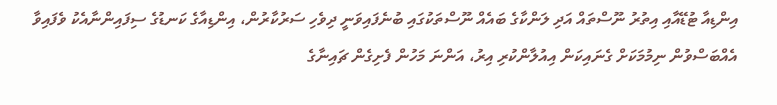އިންޑިއާ ޓުޑޭއާއި އިތުރު ނޫސްތައް އަދި ލަންކާގެ ބައެއް ނޫސްތަކުގައި ބުނެފައިވަނީ ދިވެހި ސަރުކާރުން، އިންޑިއާގެ ކަނޑުގެ ސިފައިންނާއެކު ވެފައިވާ އެއްބަސްވުން ނިމުމަކަށް ގެނައިކަން އިއުލާންކުރި އިރު، އަންނަ މަހުން ފެށިގެން ޗައިނާގެ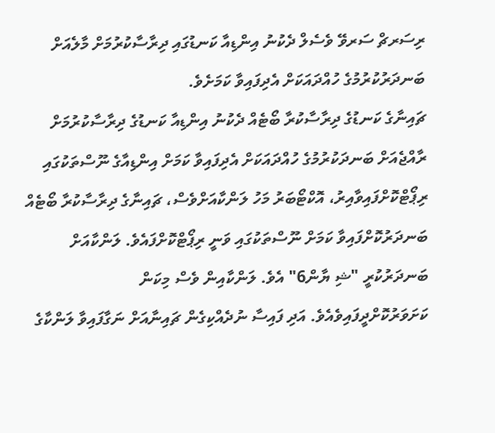ރިސަރޗް ސަރވޭ ވެސެލް ދެކުނު އިންޑިއާ ކަނޑުގައި ދިރާސާކުރުމަށް މާލެއަށް ބަނދަރުކުރުމުގެ ހުއްދައަކަށް އެދިފައިވާ ކަމަށެވެ.
ޗައިނާގެ ކަނޑުގެ ދިރާސާކުރާ ބޯޓެއް ދެކުނު އިންޑިއާ ކަނޑުގެ ދިރާސާކުރުމަށް ރާއްޖެއަށް ބަނދަކުރުމުގެ ހުއްދައަކަށް އެދިފައިވާ ކަމަށް އިންޑިއާގެ ނޫސްތަކުގައި ރިޕޯޓްކޮށްފައިވާއިރު، އޮކްޓޯބަރު މަހު ލަންކާއަށްވެސް، ޗައިނާގެ ދިރާސާކުރާ ބޯޓެއް ބަނދަރުކޮށްފައިވާ ކަމަށް ނޫސްތަކުގައި ވަނީ ރިޕޯޓްކޮށްފައެވެ. ލަންކާއަށް ބަނދަރުކުރީ "ޝި ޔާން6" އެވެ. ލަންކާއިން ވެސް މިކަން ކަށަވަރުކޮށްދީފައިވެއެވެ. އަދި ފައިސާ ނުދެއްކިގެން ޗައިނާއަށް ނަގާފައިވާ ލަންކާގެ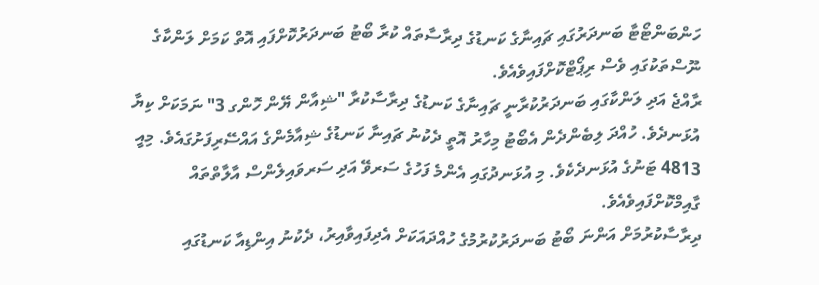ހަންބަންޓޯޓާ ބަނދަރުގައި ޗައިނާގެ ކަނޑުގެ ދިރާސާތައް ކުރާ ބޯޓު ބަނދަރުކޮށްފައި އޮތް ކަމަށް ލަންކާގެ ނޫސްތަކުގައި ވެސް ރިޕޯޓްކޮށްފައިވެއެވެ.
ރާއްޖެ އަދި ލަންކާގައި ބަނދަރުކުރާނީ ޗައިނާގެ ކަނޑުގެ ދިރާސާކުރާ "ޝިއާން ޔޭން ހޮންގ 3" ނަމަކަށް ކިޔާ އުޅަނދެވެ. ހުއްދަ ލިބެންދެން އެބޯޓު މިހާރު އޮތީ ދެކުނު ޗައިނާ ކަނޑުގެ ޝިއާމެންގެ އައްސޭރިފަށުގައެވެ. މިއީ 4813 ޓަނުގެ އުޅަނދެކެވެ. މި އުޅަނދުގައި އެންމެ ފަހުގެ ސަރވޭ އަދި ސަރވައިލެންސް އާލާތްތައް ގާއިމްކޮށްފައިވެއެވެ.
ދިރާސާކުރުމަށް އަންނަ ބޯޓު ބަނދަރުކުރުމުގެ ހުއްދައަކަށް އެދިފައިވާއިރު، ދެކުނު އިންޑިއާ ކަނޑުގައި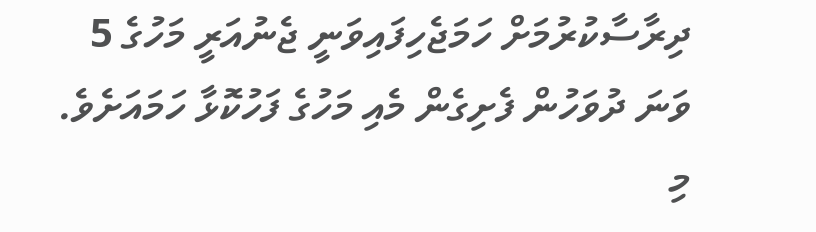ދިރާސާކުރުމަށް ހަމަޖެހިފައިވަނީ ޖެނުއަރީ މަހުގެ 5 ވަނަ ދުވަހުން ފެށިގެން މެއި މަހުގެ ފަހުކޮޅާ ހަމައަށެވެ. މި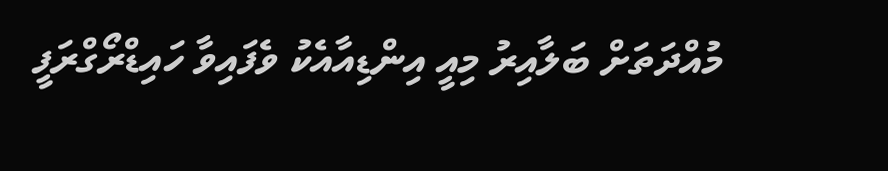މުއްދަތަށް ބަލާއިރު މިއީ އިންޑިއާއެކު ވެފައިވާ ހައިޑްރޯގްރަފީ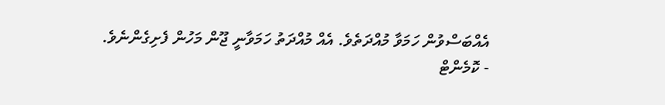އެއްބަސްވުން ހަމަވާ މުއްދަތެވެ. އެއް މުއްދަތު ހަމަވާނީ ޖޫން މަހުން ފެށިގެންނެވެ.
- ކޮމެންޓް